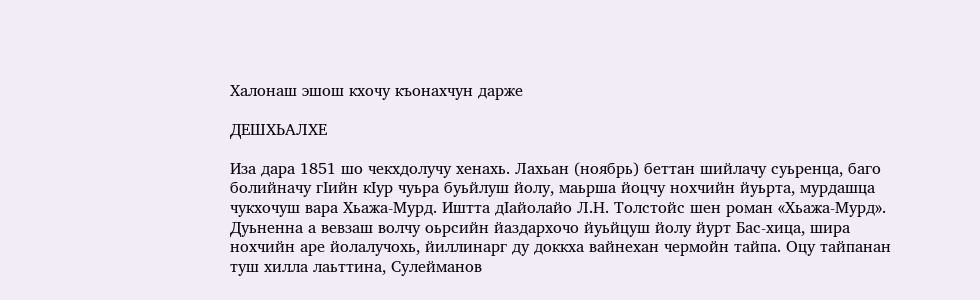Халонаш эшош кхочу къонахчун дарже

ДЕШХЬАЛХЕ

Иза дара 1851 шо чекхдолучу хенахь. Лахьан (ноябрь) беттан шийлачу суьренца, баго болийначу гIийн кIур чуьра буьйлуш йолу, маьрша йоцчу нохчийн йуьрта, мурдашца чукхочуш вара Хьажа-Мурд. Иштта дIайолайо Л.Н. Толстойс шен роман «Хьажа-Мурд».
Дуьненна а вевзаш волчу оьрсийн йаздархочо йуьйцуш йолу йурт Бас-хица, шира нохчийн аре йолалучохь, йиллинарг ду доккха вайнехан чермойн тайпа. Оцу тайпанан туш хилла лаьттина, Сулейманов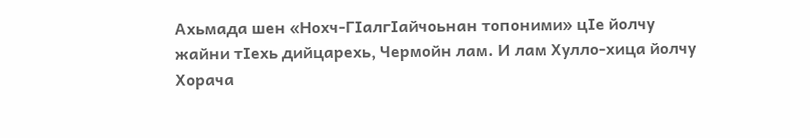Ахьмада шен «Нохч-ГIалгIайчоьнан топоними» цIе йолчу жайни тIехь дийцарехь, Чермойн лам. И лам Хулло-хица йолчу Хорача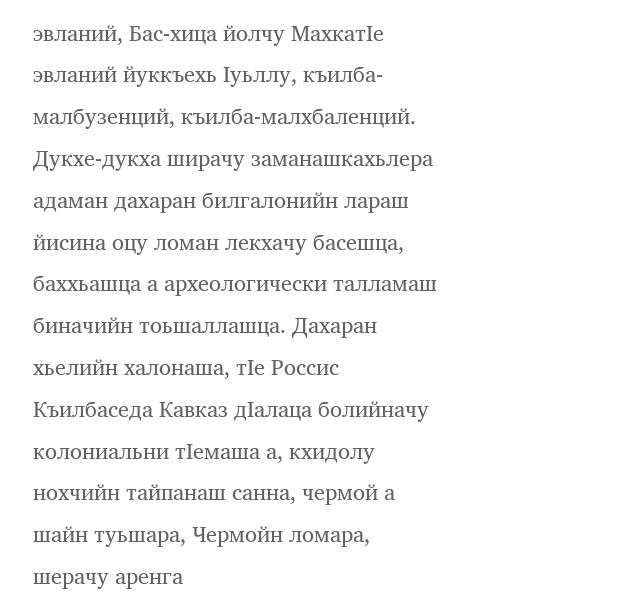эвланий, Бас-хица йолчу МахкатIе эвланий йуккъехь Iуьллу, къилба-малбузенций, къилба-малхбаленций. Дукхе-дукха ширачу заманашкахьлера адаман дахаран билгалонийн лараш йисина оцу ломан лекхачу басешца, баххьашца а археологически талламаш биначийн тоьшаллашца. Дахаран хьелийн халонаша, тIе Россис Къилбаседа Кавказ дIалаца болийначу колониальни тIемаша а, кхидолу нохчийн тайпанаш санна, чермой а шайн туьшара, Чермойн ломара, шерачу аренга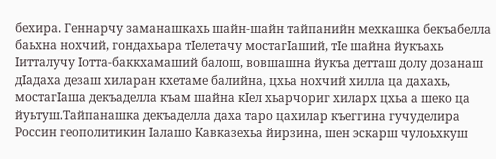бехира. Геннарчу заманашкахь шайн-шайн тайпанийн мехкашка бекъабелла баьхна нохчий, гондахьара тIелетачу мостагIаший, тIе шайна йукъахь Iитталучу Iотта-баккхамаший балош, вовшашна йукъа детташ долу дозанаш дIадаха дезаш хиларан кхетаме балийна, цхьа нохчий хилла ца дахахь, мостагIаша декъаделла къам шайна кIел хьарчориг хиларх цхьа а шеко ца йуьтуш.Тайпанашка декъаделла даха таро цахилар къеггина гучуделира Россин геополитикин Iалашо Кавказехьа йирзина, шен эскарш чулоьхкуш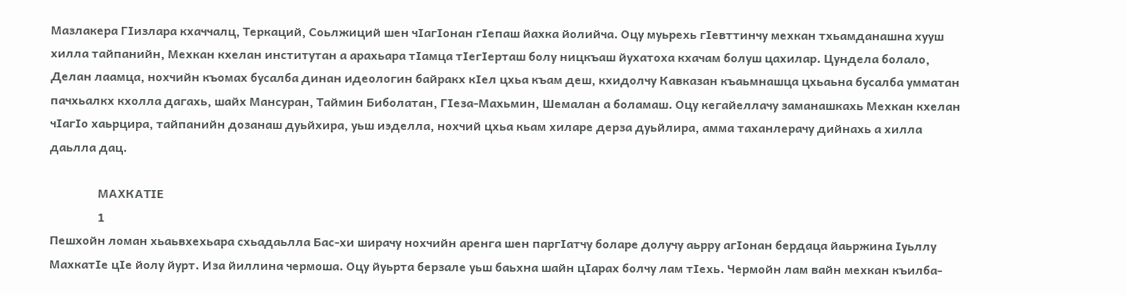Мазлакера ГIизлара кхаччалц, Теркаций, Соьлжиций шен чIагIонан гIепаш йахка йолийча. Оцу муьрехь гIевттинчу мехкан тхьамданашна хууш хилла тайпанийн, Мехкан кхелан институтан а арахьара тIамца тIегIерташ болу ницкъаш йухатоха кхачам болуш цахилар. Цундела болало, Делан лаамца, нохчийн къомах бусалба динан идеологин байракх кIел цхьа къам деш, кхидолчу Кавказан къаьмнашца цхьаьна бусалба умматан пачхьалкх кхолла дагахь, шайх Мансуран, Таймин Биболатан, ГIеза-Махьмин, Шемалан а боламаш. Оцу кегайеллачу заманашкахь Мехкан кхелан чIагIо хаьрцира, тайпанийн дозанаш дуьйхира, уьш иэделла, нохчий цхьа кьам хиларе дерза дуьйлира, амма таханлерачу дийнахь а хилла даьлла дац.

                МАХКАТIЕ
                1
Пешхойн ломан хьаьвхехьара схьадаьлла Бас-хи ширачу нохчийн аренга шен паргIатчу боларе долучу аьрру агIонан бердаца йаьржина Iуьллу МахкатIе цIе йолу йурт. Иза йиллина чермоша. Оцу йуьрта берзале уьш баьхна шайн цIарах болчу лам тIехь. Чермойн лам вайн мехкан къилба-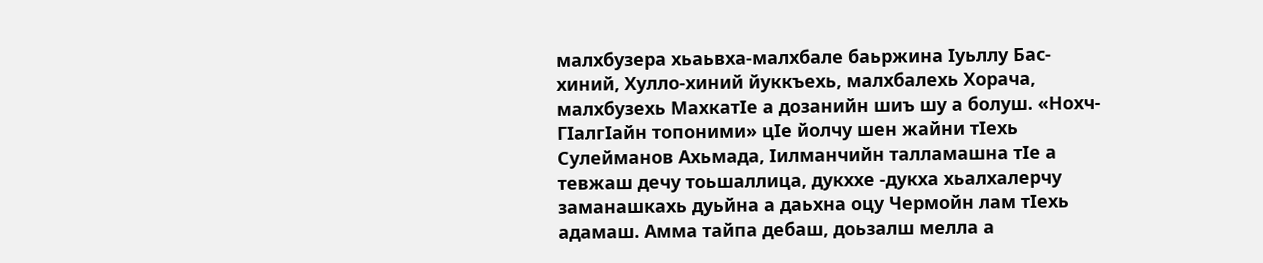малхбузера хьаьвха-малхбале баьржина Iуьллу Бас-хиний, Хулло-хиний йуккъехь, малхбалехь Хорача, малхбузехь МахкатIе а дозанийн шиъ шу а болуш. «Нохч-ГIалгIайн топоними» цIе йолчу шен жайни тIехь Сулейманов Ахьмада, Iилманчийн талламашна тIе а тевжаш дечу тоьшаллица, дукххе -дукха хьалхалерчу заманашкахь дуьйна а даьхна оцу Чермойн лам тIехь адамаш. Амма тайпа дебаш, доьзалш мелла а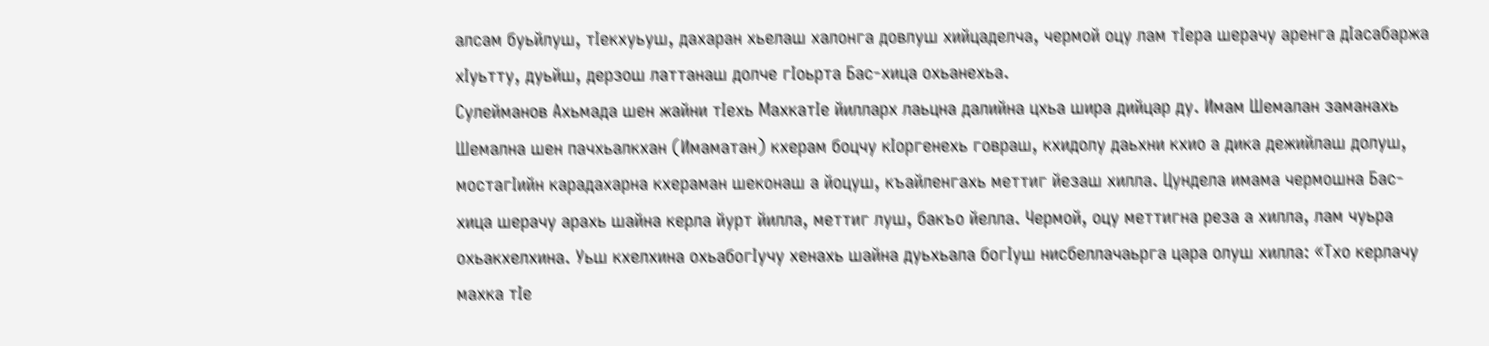алсам буьйлуш, тIекхуьуш, дахаран хьелаш халонга довлуш хийцаделча, чермой оцу лам тIера шерачу аренга дIасабаржа хIуьтту, дуьйш, дерзош латтанаш долче гIоьрта Бас-хица охьанехьа.
Сулейманов Ахьмада шен жайни тIехь МахкатIе йилларх лаьцна далийна цхьа шира дийцар ду. Имам Шемалан заманахь Шемална шен пачхьалкхан (Имаматан) кхерам боцчу кIоргенехь говраш, кхидолу даьхни кхио а дика дежийлаш долуш, мостагIийн карадахарна кхераман шеконаш а йоцуш, къайленгахь меттиг йезаш хилла. Цундела имама чермошна Бас-хица шерачу арахь шайна керла йурт йилла, меттиг луш, бакъо йелла. Чермой, оцу меттигна реза а хилла, лам чуьра охьакхелхина. Уьш кхелхина охьабогIучу хенахь шайна дуьхьала богIуш нисбеллачаьрга цара олуш хилла: «Тхо керлачу махка тIе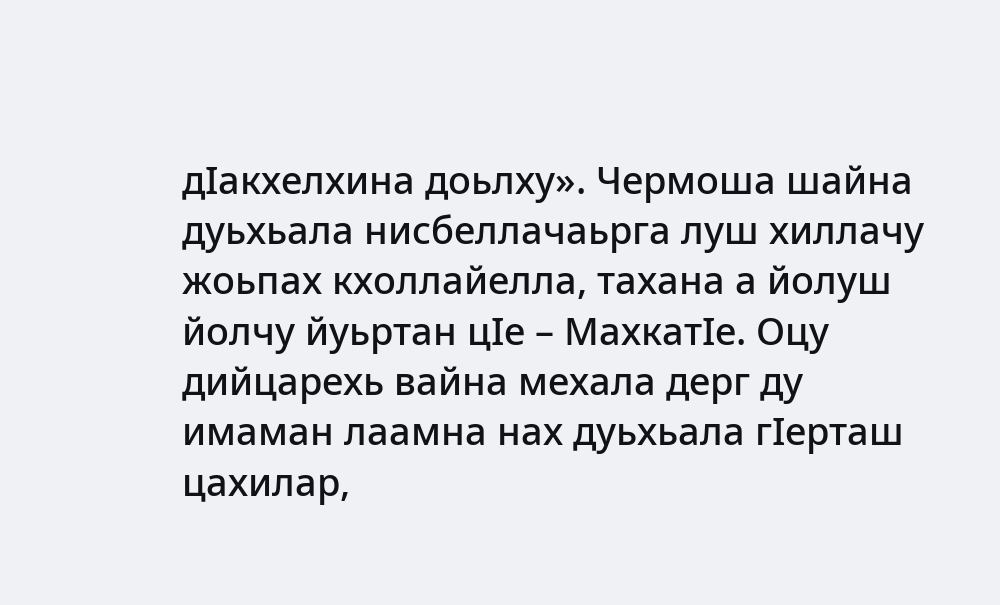дIакхелхина доьлху». Чермоша шайна дуьхьала нисбеллачаьрга луш хиллачу жоьпах кхоллайелла, тахана а йолуш йолчу йуьртан цIе – МахкатIе. Оцу дийцарехь вайна мехала дерг ду имаман лаамна нах дуьхьала гIерташ цахилар,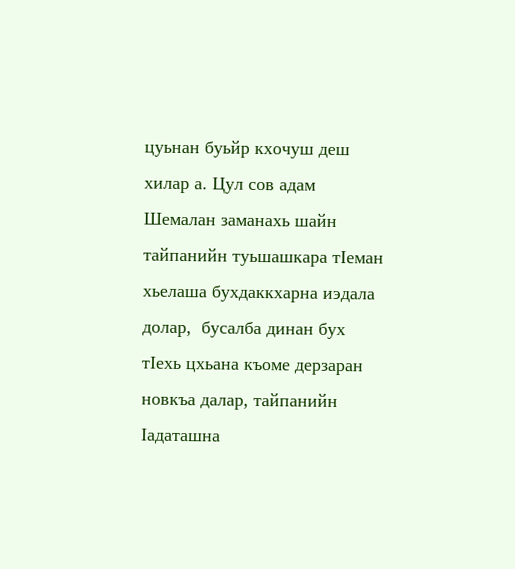цуьнан буьйр кхочуш деш хилар а. Цул сов адам Шемалан заманахь шайн тайпанийн туьшашкара тIеман хьелаша бухдаккхарна иэдала долар,  бусалба динан бух тIехь цхьана къоме дерзаран новкъа далар, тайпанийн Iадаташна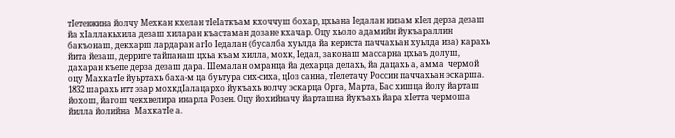тIетевжина йолчу Мехкан кхелан тIеIаткъам кхоччуш бохар, цхьана Iедалан низам кIел дерза дезаш йа хIаллакьхила дезаш хиларан къастаман дозане кхачар. Оцу хьоло адамийн йукъараллин бакъонаш, декхарш лардаран агIо Iедалан (бусалба хуьлда йа кериста паччахьан хуьлда иза) карахь йита йезаш, дерриге тайпанаш цхьа къам хилла, мохк, Iедал, законаш массарна цхьаъ долуш, дахаран къепе дерза дезаш дара. Шемалан омранца йа дехарца делахь, йа дацахь а, амма  чермой оцу МахкатIе йуьртахь баха-м ца буьтура сих-сиха, цIоз санна, тIелетачу Россин паччахьан эскарша.
1832 шарахь итт эзар мохкдIалацархо йукъахь волчу эскарца Орга, Марта, Бас хишца йолу йарташ йохош, йагош чекхвелира инарла Розен. Оцу йохийначу йарташна йукъахь йара хIетта чермоша йилла йолийна  МахкатIе а.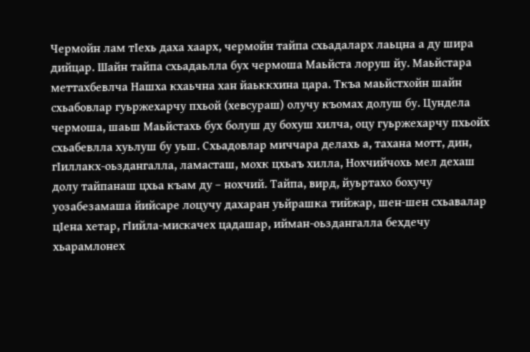Чермойн лам тIехь даха хаарх, чермойн тайпа схьадаларх лаьцна а ду шира дийцар. Шайн тайпа схьадаьлла бух чермоша Маьйста лоруш йу. Маьйстара меттахбевлча Нашха кхаьчна хан йаьккхина цара. Ткъа маьйстхойн шайн схьабовлар гуьржехарчу пхьой (хевсураш) олучу къомах долуш бу. Цундела чермоша, шаьш Маьйстахь бух болуш ду бохуш хилча, оцу гуьржехарчу пхьойх схьабевлла хуьлуш бу уьш. Схьадовлар миччара делахь а, тахана мотт, дин, гIиллакх-оьздангалла, ламасташ, мохк цхьаъ хилла, Нохчийчохь мел дехаш долу тайпанаш цхьа къам ду – нохчий. Тайпа, вирд, йуьртахо бохучу уозабезамаша йийсаре лоцучу дахаран уьйрашка тийжар, шен-шен схьавалар цIена хетар, гIийла-мискачех цадашар, ийман-оьздангалла бехдечу хьарамлонех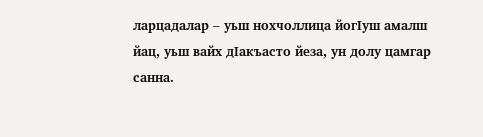ларцадалар – уьш нохчоллица йогIуш амалш йац, уьш вайх дIакъасто йеза, ун долу цамгар санна.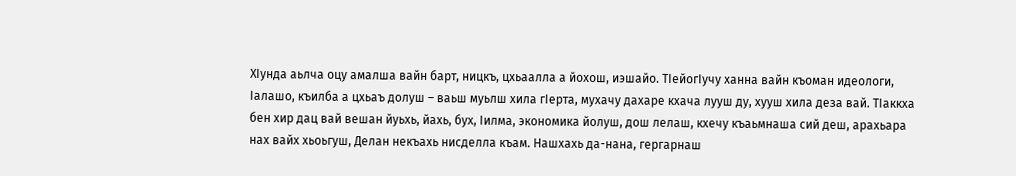ХIунда аьлча оцу амалша вайн барт, ницкъ, цхьаалла а йохош, иэшайо. ТIейогIучу ханна вайн къоман идеологи, Iалашо, къилба а цхьаъ долуш – ваьш муьлш хила гIерта, мухачу дахаре кхача лууш ду, хууш хила деза вай. ТIаккха бен хир дац вай вешан йуьхь, йахь, бух, Iилма, экономика йолуш, дош лелаш, кхечу къаьмнаша сий деш, арахьара нах вайх хьоьгуш, Делан некъахь нисделла къам. Нашхахь да-нана, гергарнаш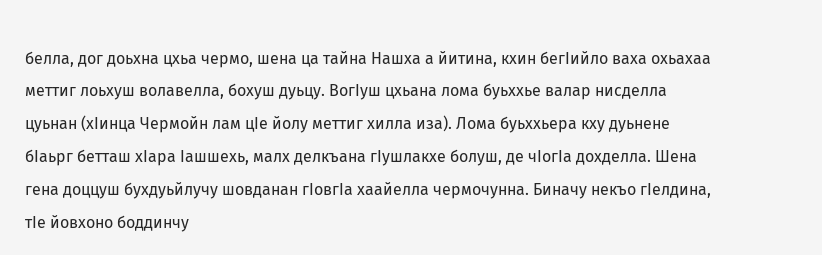белла, дог доьхна цхьа чермо, шена ца тайна Нашха а йитина, кхин бегIийло ваха охьахаа меттиг лоьхуш волавелла, бохуш дуьцу. ВогIуш цхьана лома буьххье валар нисделла цуьнан (хIинца Чермойн лам цIе йолу меттиг хилла иза). Лома буьххьера кху дуьнене бIаьрг бетташ хIара Iашшехь, малх делкъана гIушлакхе болуш, де чIогIа дохделла. Шена гена доццуш бухдуьйлучу шовданан гIовгIа хаайелла чермочунна. Биначу некъо гIелдина, тIе йовхоно боддинчу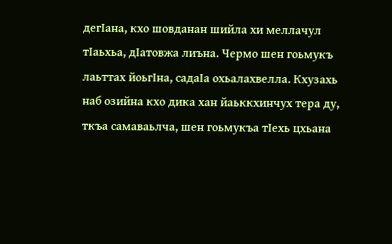дегIана, кхо шовданан шийла хи меллачул тIаьхьа, дIатовжа лиъна. Чермо шен гоьмукъ лаьттах йоьгIна, садаIа охьалахвелла. Кхузахь наб озийна кхо дика хан йаьккхинчух тера ду, ткъа самаваьлча, шен гоьмукъа тIехь цхьана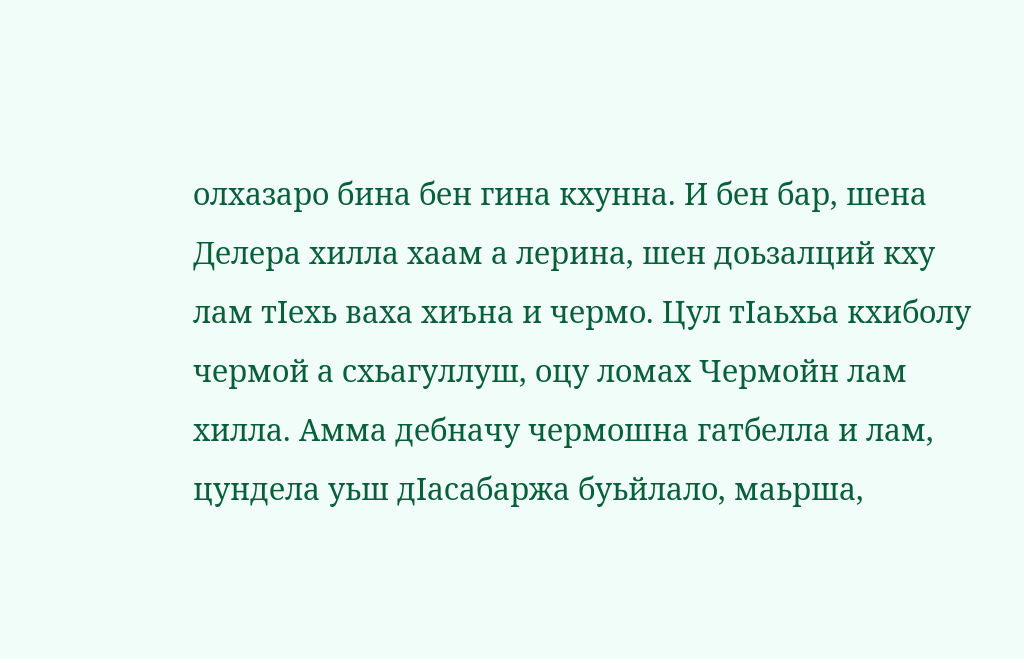олхазаро бина бен гина кхунна. И бен бар, шена Делера хилла хаам а лерина, шен доьзалций кху лам тIехь ваха хиъна и чермо. Цул тIаьхьа кхиболу чермой а схьагуллуш, оцу ломах Чермойн лам хилла. Амма дебначу чермошна гатбелла и лам, цундела уьш дIасабаржа буьйлало, маьрша,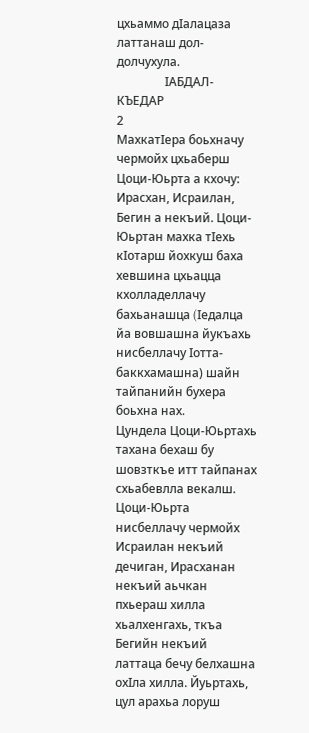цхьаммо дIалацаза латтанаш дол-долчухула.
                IАБДАЛ-КЪЕДАР
2
МахкатIера боьхначу чермойх цхьаберш Цоци-Юьрта а кхочу: Ирасхан, Исраилан, Бегин а некъий. Цоци-Юьртан махка тIехь кIотарш йохкуш баха хевшина цхьацца кхолладеллачу  бахьанашца (Iедалца йа вовшашна йукъахь нисбеллачу Iотта-баккхамашна) шайн тайпанийн бухера боьхна нах.
Цундела Цоци-Юьртахь тахана бехаш бу шовзткъе итт тайпанах схьабевлла векалш. Цоци-Юьрта нисбеллачу чермойх Исраилан некъий дечиган, Ирасханан некъий аьчкан пхьераш хилла хьалхенгахь, ткъа Бегийн некъий латтаца бечу белхашна охIла хилла. Йуьртахь, цул арахьа лоруш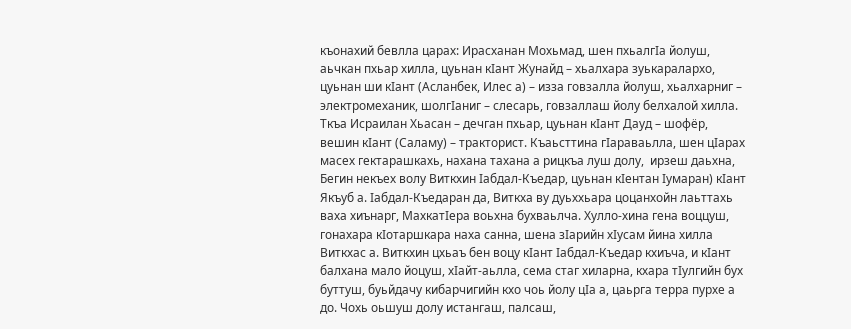къонахий бевлла царах: Ирасханан Мохьмад, шен пхьалгIа йолуш, аьчкан пхьар хилла, цуьнан кIант Жунайд – хьалхара зуькаралархо, цуьнан ши кIант (Асланбек, Илес а) – изза говзалла йолуш, хьалхарниг – электромеханик, шолгIаниг – слесарь, говзаллаш йолу белхалой хилла. Ткъа Исраилан Хьасан – дечган пхьар, цуьнан кIант Дауд – шофёр, вешин кIант (Саламу) – тракторист. Къаьсттина гIараваьлла, шен цIарах масех гектарашкахь, нахана тахана а рицкъа луш долу,  ирзеш даьхна, Бегин некъех волу Виткхин Iабдал-Къедар, цуьнан кIентан Iумаран) кIант Якъуб а. Iабдал-Къедаран да, Виткха ву дуьххьара цоцанхойн лаьттахь ваха хиънарг, МахкатIера воьхна бухваьлча. Хулло-хина гена воццуш, гонахара кIотаршкара наха санна, шена зIарийн хIусам йина хилла Виткхас а. Виткхин цхьаъ бен воцу кIант Iабдал-Къедар кхиъча, и кIант балхана мало йоцуш, хIайт-аьлла, сема стаг хиларна, кхара тIулгийн бух буттуш, буьйдачу кибарчигийн кхо чоь йолу цIа а, цаьрга терра пурхе а до. Чохь оьшуш долу истангаш, палсаш,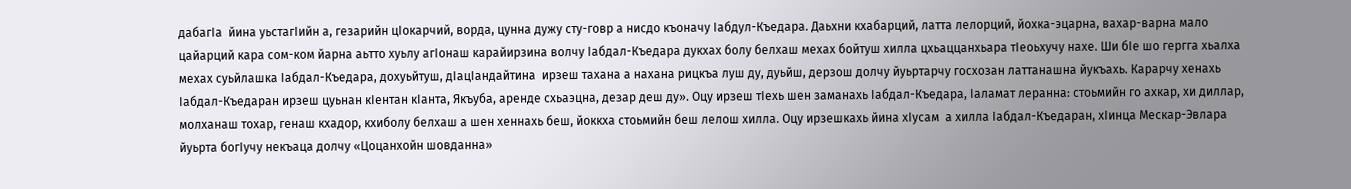дабагIа  йина уьстагIийн а, гезарийн цIокарчий, ворда, цунна дужу сту-говр а нисдо къоначу Iабдул-Къедара. Даьхни кхабарций, латта лелорций, йохка-эцарна, вахар-варна мало цайарций кара сом-ком йарна аьтто хуьлу агIонаш карайирзина волчу Iабдал-Къедара дукхах болу белхаш мехах бойтуш хилла цхьаццанхьара тIеоьхучу нахе. Ши бIе шо гергга хьалха мехах суьйлашка Iабдал-Къедара, дохуьйтуш, дIацIандайтина  ирзеш тахана а нахана рицкъа луш ду, дуьйш, дерзош долчу йуьртарчу госхозан латтанашна йукъахь. Карарчу хенахь Iабдал-Къедаран ирзеш цуьнан кIентан кIанта, Якъуба, аренде схьаэцна, дезар деш ду». Оцу ирзеш тIехь шен заманахь Iабдал-Къедара, Iаламат леранна: стоьмийн го ахкар, хи диллар, молханаш тохар, генаш кхадор, кхиболу белхаш а шен хеннахь беш, йоккха стоьмийн беш лелош хилла. Оцу ирзешкахь йина хIусам  а хилла Iабдал-Къедаран, хIинца Мескар-Эвлара йуьрта богIучу некъаца долчу «Цоцанхойн шовданна»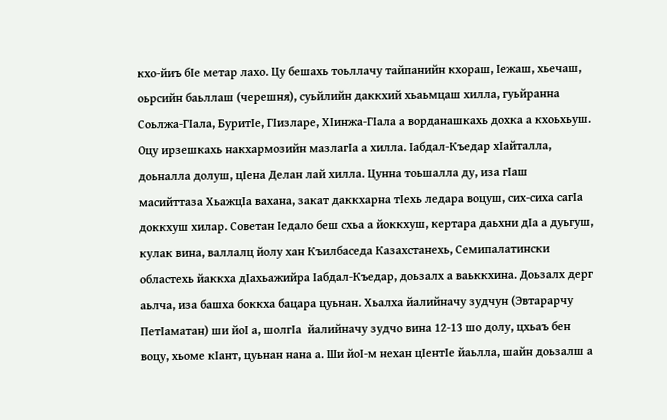кхо-йиъ бIе метар лахо. Цу бешахь тоьллачу тайпанийн кхораш, Iежаш, хьечаш, оьрсийн баьллаш (черешня), суьйлийн даккхий хьаьмцаш хилла, гуьйранна Соьлжа-ГIала, БуритIе, ГIизларе, ХIинжа-ГIала а ворданашкахь дохка а кхоьхьуш. Оцу ирзешкахь накхармозийн мазлагIа а хилла. Iабдал-Къедар хIайталла, доьналла долуш, цIена Делан лай хилла. Цунна тоьшалла ду, иза гIаш масийттаза ХьажцIа вахана, закат даккхарна тIехь ледара воцуш, сих-сиха сагIа доккхуш хилар. Советан Iедало беш схьа а йоккхуш, кертара даьхни дIа а дуьгуш, кулак вина, валлалц йолу хан Къилбаседа Казахстанехь, Семипалатински областехь йаккха дIахьажийра Iабдал-Къедар, доьзалх а ваьккхина. Доьзалх дерг аьлча, иза башха боккха бацара цуьнан. Хьалха йалийначу зудчун (Эвтарарчу ПетIаматан) ши йоI а, шолгIа  йалийначу зудчо вина 12-13 шо долу, цхьаъ бен воцу, хьоме кIант, цуьнан нана а. Ши йоI-м нехан цIентIе йаьлла, шайн доьзалш а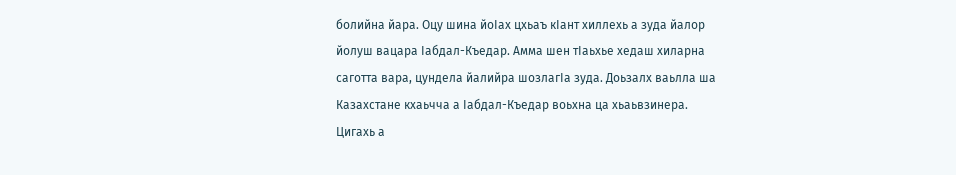болийна йара. Оцу шина йоIах цхьаъ кIант хиллехь а зуда йалор йолуш вацара Iабдал-Къедар. Амма шен тIаьхье хедаш хиларна саготта вара, цундела йалийра шозлагIа зуда. Доьзалх ваьлла ша Казахстане кхаьчча а Iабдал-Къедар воьхна ца хьаьвзинера. Цигахь а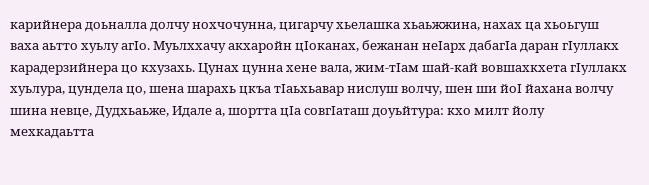карийнера доьналла долчу нохчочунна, цигарчу хьелашка хьаьжжина, нахах ца хьоьгуш ваха аьтто хуьлу агIо. Муьлххачу акхаройн цIоканах, бежанан неIарх дабагIа даран гIуллакх карадерзийнера цо кхузахь. Цунах цунна хене вала, жим-тIам шай-кай вовшахкхета гIуллакх хуьлура, цундела цо, шена шарахь цкъа тIаьхьавар нислуш волчу, шен ши йоI йахана волчу шина невце, Дудхьаьже, Идале а, шортта цIа совгIаташ доуьйтура: кхо милт йолу мехкадаьтта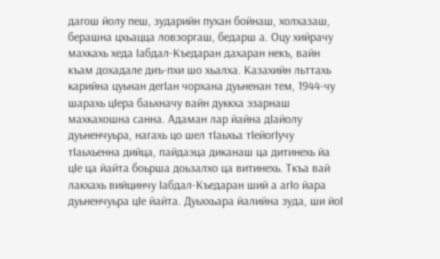дагош йолу пеш, зударийн пухан бойнаш, холхазаш, берашна цхьацца ловзоргаш, бедарш а. Оцу хийрачу махкахь хеда Iабдал-Къедаран дахаран некъ, вайн къам дохадале диъ-пхи шо хьалха. Казахийн льттахь карийна цуьнан дегIан чорхана дуьненан тем, 1944-чу шарахь цIера баьхначу вайн дуккха эзарнаш махкахошна санна. Адаман лар йайна дIайолу дуьненчуьра, нагахь цо шел тIаьхьа тIейогIучу тIаьхьенна дийца, пайдаэца диканаш ца дитинехь йа цIе ца йайта боьрша доьзалхо ца витинехь. Ткъа вай лакхахь вийцинчу Iабдал-Къедаран ший а агIо йара дуьненчуьра цIе йайта. Дуьххьара йалийна зуда, ши йоI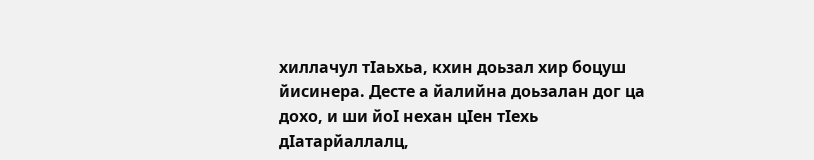хиллачул тIаьхьа, кхин доьзал хир боцуш йисинера. Десте а йалийна доьзалан дог ца дохо, и ши йоI нехан цIен тIехь дIатарйаллалц,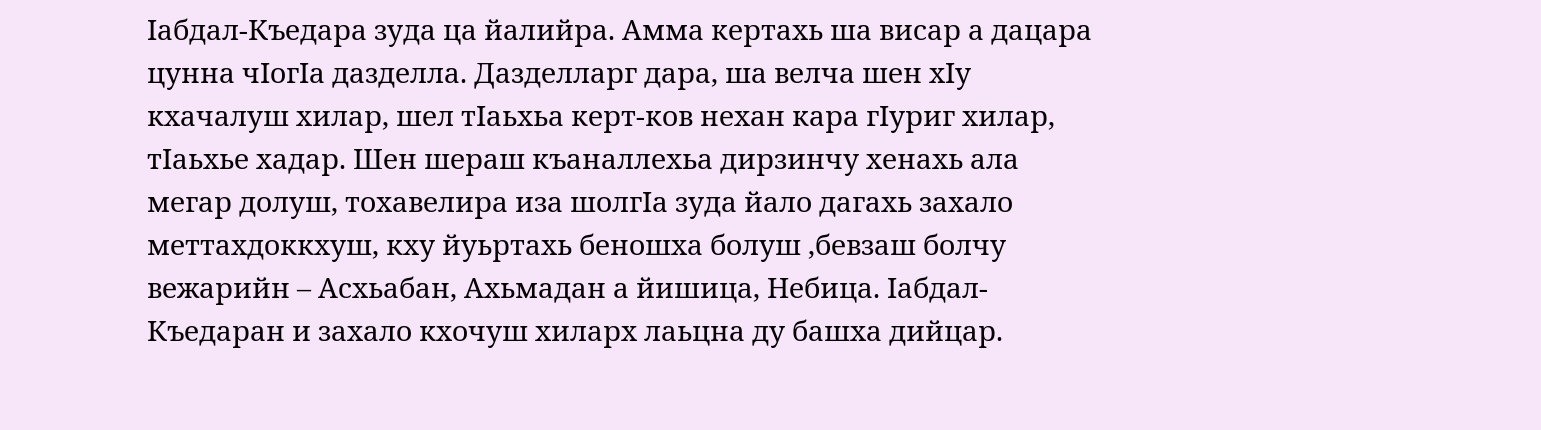Iабдал-Къедара зуда ца йалийра. Амма кертахь ша висар а дацара цунна чIогIа дазделла. Дазделларг дара, ша велча шен хIу кхачалуш хилар, шел тIаьхьа керт-ков нехан кара гIуриг хилар, тIаьхье хадар. Шен шераш къаналлехьа дирзинчу хенахь ала мегар долуш, тохавелира иза шолгIа зуда йало дагахь захало меттахдоккхуш, кху йуьртахь беношха болуш ,бевзаш болчу вежарийн – Асхьабан, Ахьмадан а йишица, Небица. Iабдал-Къедаран и захало кхочуш хиларх лаьцна ду башха дийцар.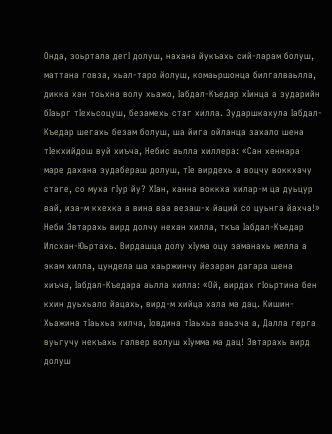Онда, зоьртала дегI долуш, нахана йукъахь сий-ларам болуш, маттана говза, хьал-таро йолуш, комаьршонца билгалваьлла, дикка хан тоьхна волу хьажо, Iабдал-Къедар хIинца а зударийн бIаьрг тIехьсоцуш, безамехь стаг хилла. Зударшкахула Iабдал-Къедар шегахь безам болуш, ша йига ойланца захало шена тIекхийдош вуй хиъча, Небис аьлла хиллера: «Сан хеннара маре дахана зудабераш долуш, тIе вирдехь а воцчу воккхачу стаге, со муха гIур йу? ХIан, ханна воккха хилар-м ца дуьцур вай, иза-м кхехка а вина ваа везаш-х йаций со цуьнга йахча!» Неби Эвтарахь вирд долчу нехан хилла, ткъа Iабдал-Къедар Илсхан-Юьртахь. Вирдашца долу хIума оцу заманахь мелла а экам хилла, цундела ша хаьржинчу йезаран дагара шена хиъча, Iабдал-Къедара аьлла хилла: «Ой, вирдах гIоьртина бен кхин дуьхьало йацахь, вирд-м хийца хала ма дац. Кишин-Хьажина тIаьхьа хилча, Iовдина тIаьхьа ваьзча а, Далла герга вуьгучу некъахь галвер волуш хIумма ма дац! Эвтарахь вирд долуш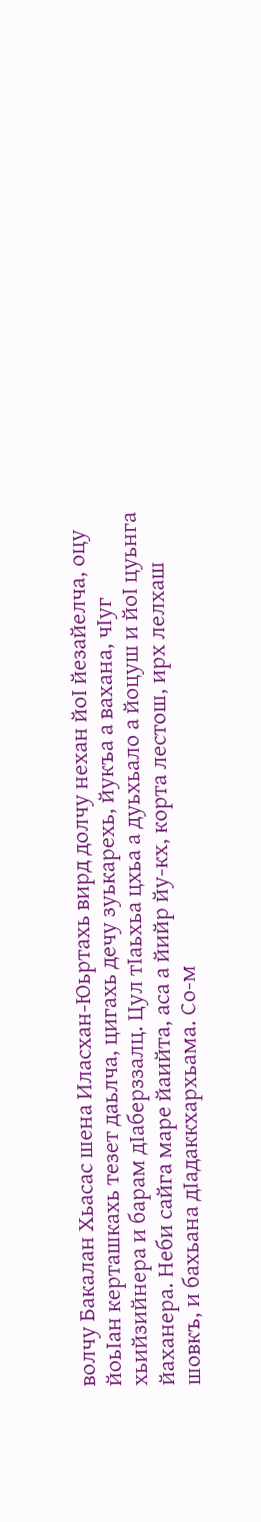волчу Бакалан Хьасас шена Иласхан-Юьртахь вирд долчу нехан йоI йезайелча, оцу йоьIан керташкахь тезет даьлча, цигахь дечу зуькарехь, йукъа а вахана, чIуг хьийзийнера и барам дIаберззалц. Цул тIаьхьа цхьа а дуьхьало а йоцуш и йоI цуьнга йаханера. Неби сайга маре йаийта, аса а йийр йу-кх, корта лестош, ирх лелхаш шовкъ, и бахьана дIадаккхархьама. Со-м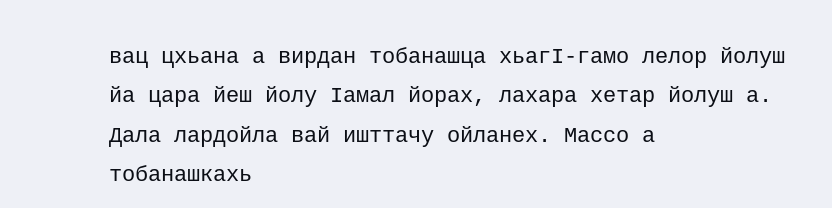вац цхьана а вирдан тобанашца хьагI-гамо лелор йолуш йа цара йеш йолу Iамал йорах, лахара хетар йолуш а. Дала лардойла вай ишттачу ойланех. Массо а тобанашкахь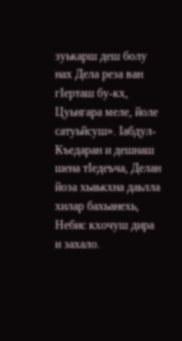зуькарш деш болу нах Дела реза ван гIерташ бу-кх, Цуьнгара меле, йоле сатуьйсуш». Iабдул-Къедаран и дешнаш шена тIедеъча, Делан йоза хьаькхна даьлла хилар бахьанехь, Небис кхочуш дира и захало.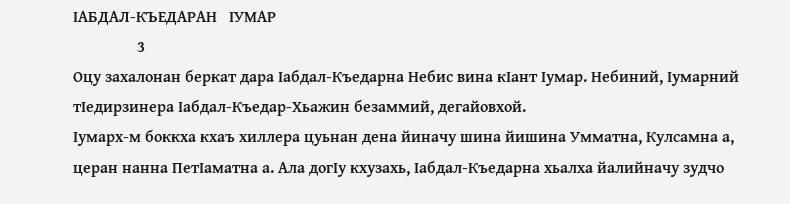IАБДАЛ-КЪЕДАРАН   IУМАР
                3
Оцу захалонан беркат дара Iабдал-Къедарна Небис вина кIант Iумар. Небиний, Iумарний тIедирзинера Iабдал-Къедар-Хьажин безаммий, дегайовхой.
Iумарх-м боккха кхаъ хиллера цуьнан дена йиначу шина йишина Умматна, Кулсамна а, церан нанна ПетIаматна а. Ала догIу кхузахь, Iабдал-Къедарна хьалха йалийначу зудчо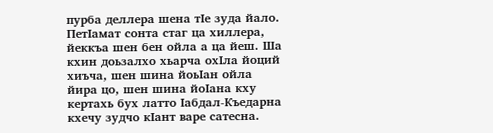пурба деллера шена тIе зуда йало. ПетIамат сонта стаг ца хиллера, йеккъа шен бен ойла а ца йеш. Ша кхин доьзалхо хьарча охIла йоций хиъча, шен шина йоьIан ойла йира цо, шен шина йоIана кху кертахь бух латто Iабдал-Къедарна кхечу зудчо кIант варе сатесна.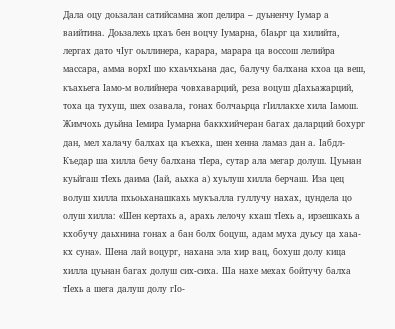Дала оцу доьзалан сатийсамна жоп делира – дуьненчу Iумар а ваийтина. Доьзалехь цхаъ бен воцчу Iумарна, бIаьрг ца хилийта, лергах дато чIуг оьллинера, карара, марара ца воссош лелийра массара, амма ворхI шо кхаьчхьана дас, балучу балхана кхоа ца веш, къахьега Iамо-м волийнера човхаварций, реза воцуш дIахьажарций, тоха ца тухуш, шех озавала, гонах болчаьрца гIиллакхе хила Iамош. Жимчохь дуьйна Iемира Iумарна баккхийчеран багах даларций бохург дан, мел халачу балхах ца къехка, шен хенна ламаз дан а. Iабдл-Къедар ша хилла бечу балхана тIера, сутар ала мегар долуш. Цуьнан куьйгаш тIехь даима (Iай, аьхка а) хуьлуш хилла берчаш. Иза цец волуш хилла пхьоьханашкахь мукъалла гуллучу нахах, цундела цо олуш хилла: «Шен кертахь а, арахь лелочу кхаш тIехь а, ирзешкахь а кхобучу даьхнина гонах а бан болх боцуш, адам муха дуьсу ца хаьа-кх суна». Шена лай воцург, нахана эла хир вац, бохуш долу кица хилла цуьнан багах долуш сих-сиха. Ша нахе мехах бойтучу балха тIехь а шега далуш долу гIо-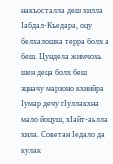накъосталла деш хилла Iабдал-Къедара, оцу белхалошка терра болх а беш. Цундела жимчохь шен деца болх беш эцначу марзоно кхиийра Iумар дечу гIуллакхна мало йоцуш, хIайт-аьлла хила. Советан Iедало да кулак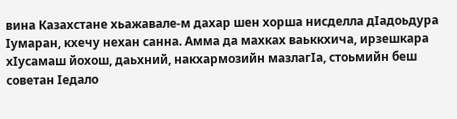вина Казахстане хьажавале-м дахар шен хорша нисделла дIадоьдура Iумаран, кхечу нехан санна. Амма да махках ваьккхича, ирзешкара хIусамаш йохош, даьхний, накхармозийн мазлагIа, стоьмийн беш советан Iедало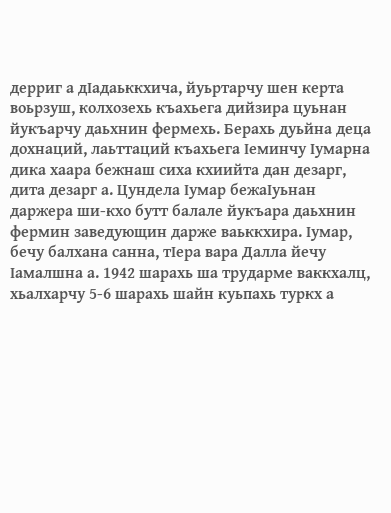дерриг а дIадаьккхича, йуьртарчу шен керта воьрзуш, колхозехь къахьега дийзира цуьнан йукъарчу даьхнин фермехь. Берахь дуьйна деца дохнаций, лаьттаций къахьега Iеминчу Iумарна дика хаара бежнаш сиха кхиийта дан дезарг, дита дезарг а. Цундела Iумар бежаIуьнан даржера ши-кхо бутт балале йукъара даьхнин фермин заведующин дарже ваьккхира. Iумар, бечу балхана санна, тIера вара Далла йечу Iамалшна а. 1942 шарахь ша трударме ваккхалц, хьалхарчу 5-6 шарахь шайн куьпахь туркх а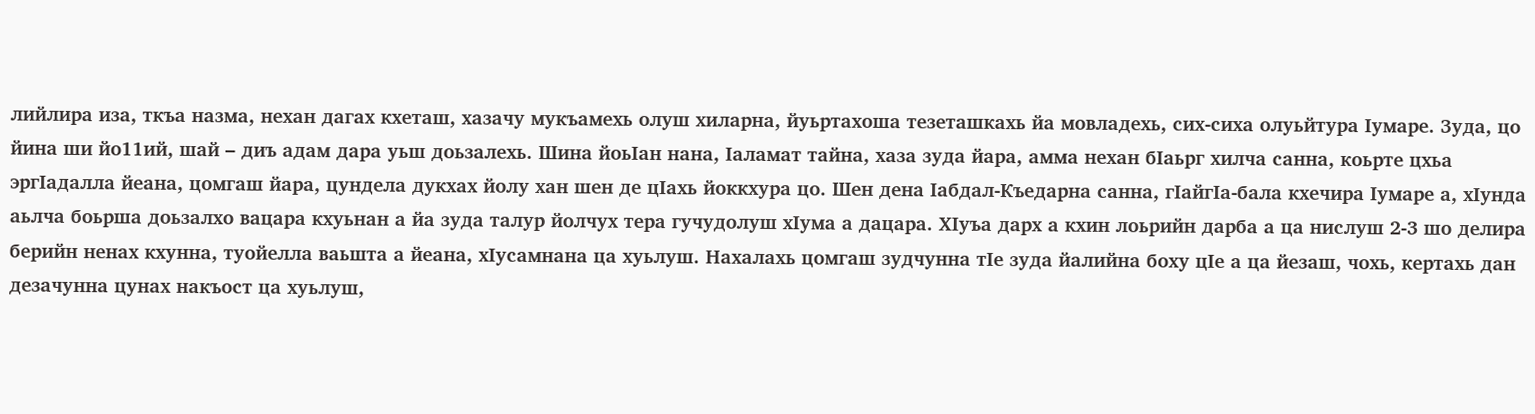лийлира иза, ткъа назма, нехан дагах кхеташ, хазачу мукъамехь олуш хиларна, йуьртахоша тезеташкахь йа мовладехь, сих-сиха олуьйтура Iумаре. Зуда, цо йина ши йо11ий, шай – диъ адам дара уьш доьзалехь. Шина йоьIан нана, Iаламат тайна, хаза зуда йара, амма нехан бIаьрг хилча санна, коьрте цхьа эргIадалла йеана, цомгаш йара, цундела дукхах йолу хан шен де цIахь йоккхура цо. Шен дена Iабдал-Къедарна санна, гIайгIа-бала кхечира Iумаре а, хIунда аьлча боьрша доьзалхо вацара кхуьнан а йа зуда талур йолчух тера гучудолуш хIума а дацара. ХIуъа дарх а кхин лоьрийн дарба а ца нислуш 2-3 шо делира берийн ненах кхунна, туойелла ваьшта а йеана, хIусамнана ца хуьлуш. Нахалахь цомгаш зудчунна тIе зуда йалийна боху цIе а ца йезаш, чохь, кертахь дан дезачунна цунах накъост ца хуьлуш,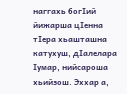наггахь богIий йижарша цIенна тIера хьашташна катухуш, дIалелара Iумар, нийсароша хьийзош. Эххар а,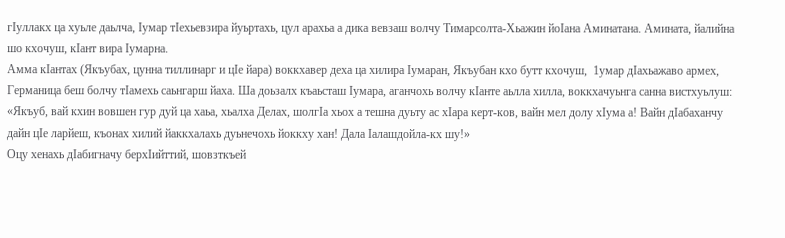гIуллакх ца хуьле даьлча, Iумар тIехьевзира йуьртахь, цул арахьа а дика вевзаш волчу Тимарсолта-Хьажин йоIана Аминатана. Амината, йалийна шо кхочуш, кIант вира Iумарна.
Амма кIантах (Якъубах, цунна тиллинарг и цIе йара) воккхавер деха ца хилира Iумаран, Якъубан кхо бутт кхочуш,  1умар дIахьажаво армех, Германица беш болчу тIамехь саьнгарш йаха. Ша доьзалх къаьсташ Iумара, аганчохь волчу кIанте аьлла хилла, воккхачуьнга санна вистхуьлуш: «Якъуб, вай кхин вовшен гур дуй ца хаьа, хьалха Делах, шолгIа хьох а тешна дуьту ас хIара керт-ков, вайн мел долу хIума а! Вайн дIабаханчу дайн цIе ларйеш, къонах хилий йаккхалахь дуьнечохь йоккху хан! Дала Iалашдойла-кх шу!»
Оцу хенахь дIабигначу берхIийттий, шовзткъей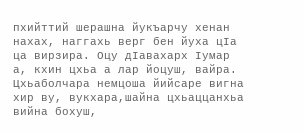пхийттий шерашна йукъарчу хенан нахах, наггахь верг бен йуха цIа ца вирзира. Оцу дIавахарх Iумар а, кхин цхьа а лар йоцуш, вайра. Цхьаболчара немцоша йийсаре вигна хир ву, вукхара,шайна цхьаццанхьа вийна бохуш,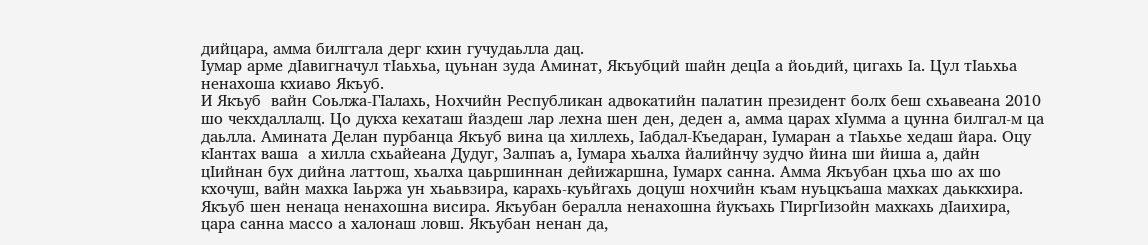дийцара, амма билггала дерг кхин гучудаьлла дац.
Iумар арме дIавигначул тIаьхьа, цуьнан зуда Аминат, Якъубций шайн децIа а йоьдий, цигахь Iа. Цул тIаьхьа ненахоша кхиаво Якъуб.
И Якъуб  вайн Соьлжа-ГIалахь, Нохчийн Республикан адвокатийн палатин президент болх беш схьавеана 2010 шо чекхдаллалц. Цо дукха кехаташ йаздеш лар лехна шен ден, деден а, амма царах хIумма а цунна билгал-м ца даьлла. Амината Делан пурбанца Якъуб вина ца хиллехь, Iабдал-Къедаран, Iумаран а тIаьхье хедаш йара. Оцу кIантах ваша  а хилла схьайеана Дудуг, Залпаъ а, Iумара хьалха йалийнчу зудчо йина ши йиша а, дайн цIийнан бух дийна латтош, хьалха цаьршиннан дейижаршна, Iумарх санна. Амма Якъубан цхьа шо ах шо кхочуш, вайн махка Iаьржа ун хьаьвзира, карахь-куьйгахь доцуш нохчийн къам нуьцкъаша махках даьккхира. Якъуб шен ненаца ненахошна висира. Якъубан бералла ненахошна йукъахь ГIиргIизойн махкахь дIаихира, цара санна массо а халонаш ловш. Якъубан ненан да,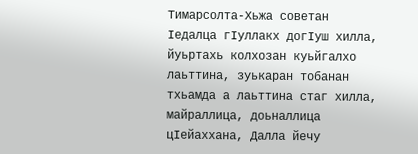Тимарсолта-Хьжа советан Iедалца гIуллакх догIуш хилла, йуьртахь колхозан куьйгалхо лаьттина, зуькаран тобанан тхьамда а лаьттина стаг хилла, майраллица, доьналлица цIейаххана, Далла йечу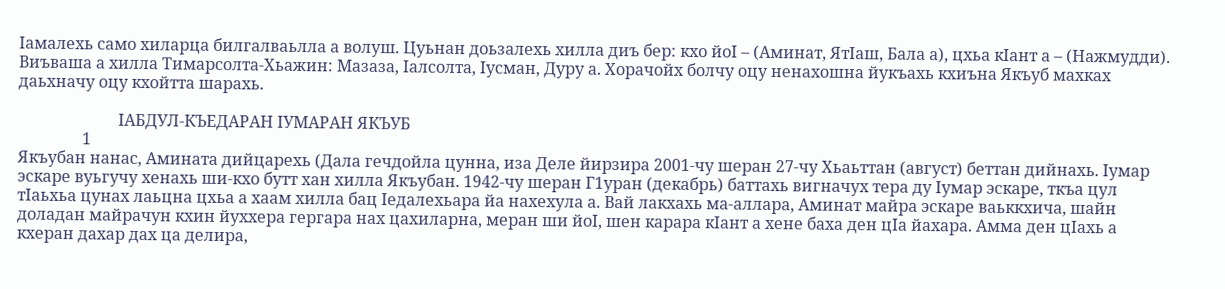Iамалехь само хиларца билгалваьлла а волуш. Цуьнан доьзалехь хилла диъ бер: кхо йоI – (Аминат, ЯтIаш, Бала а), цхьа кIант а – (Нажмудди). Виъваша а хилла Тимарсолта-Хьажин: Мазаза, Iалсолта, Iусман, Дуру а. Хорачойх болчу оцу ненахошна йукъахь кхиъна Якъуб махках даьхначу оцу кхойтта шарахь.

          IАБДУЛ-КЪЕДАРАН IУМАРАН ЯКЪУБ
                1
Якъубан нанас, Амината дийцарехь (Дала гечдойла цунна, иза Деле йирзира 2001-чу шеран 27-чу Хьаьттан (август) беттан дийнахь. Iумар эскаре вуьгучу хенахь ши-кхо бутт хан хилла Якъубан. 1942-чу шеран Г1уран (декабрь) баттахь вигначух тера ду Iумар эскаре, ткъа цул тIаьхьа цунах лаьцна цхьа а хаам хилла бац Iедалехьара йа нахехула а. Вай лакхахь ма-аллара, Аминат майра эскаре ваьккхича, шайн доладан майрачун кхин йуххера гергара нах цахиларна, меран ши йоI, шен карара кIант а хене баха ден цIа йахара. Амма ден цIахь а кхеран дахар дах ца делира,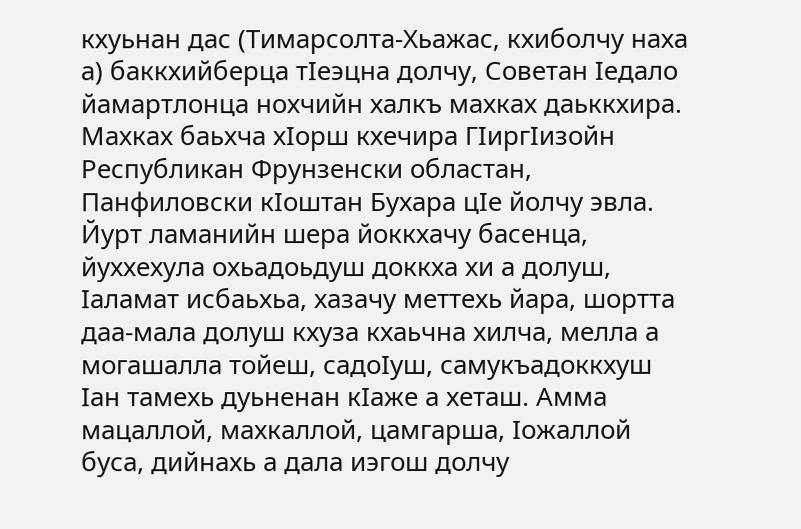кхуьнан дас (Тимарсолта-Хьажас, кхиболчу наха а) баккхийберца тIеэцна долчу, Советан Iедало йамартлонца нохчийн халкъ махках даьккхира. Махках баьхча хIорш кхечира ГIиргIизойн Республикан Фрунзенски областан, Панфиловски кIоштан Бухара цIе йолчу эвла. Йурт ламанийн шера йоккхачу басенца, йуххехула охьадоьдуш доккха хи а долуш, Iаламат исбаьхьа, хазачу меттехь йара, шортта даа-мала долуш кхуза кхаьчна хилча, мелла а могашалла тойеш, садоIуш, самукъадоккхуш Iан тамехь дуьненан кIаже а хеташ. Амма мацаллой, махкаллой, цамгарша, Iожаллой буса, дийнахь а дала иэгош долчу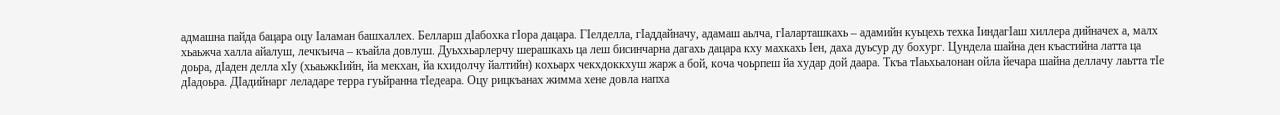адмашна пайда бацара оцу Iаламан башхаллех. Белларш дIабохка гIора дацара. ГIелделла, гIаддайначу, адамаш аьлча, гIаларташкахь – адамийн куьцехь техка IиндагIаш хиллера дийначех а, малх хьаьжча халла айалуш, лечкъича – къайла довлуш. Дуьххьарлерчу шерашкахь ца леш бисинчарна дагахь дацара кху махкахь Iен, даха дуьсур ду бохург. Цундела шайна ден къастийна латта ца доьра, дIаден делла хIу (хьаьжкIийн, йа мекхан, йа кхидолчу йалтийн) кохьарх чекхдоккхуш жарж а бой, коча чоьрпеш йа худар дой даара. Ткъа тIаьхьалонан ойла йечара шайна деллачу лаьтта тIе дIадоьра. ДIадийнарг леладаре терра гуьйранна тIедеара. Оцу рицкъанах жимма хене довла напха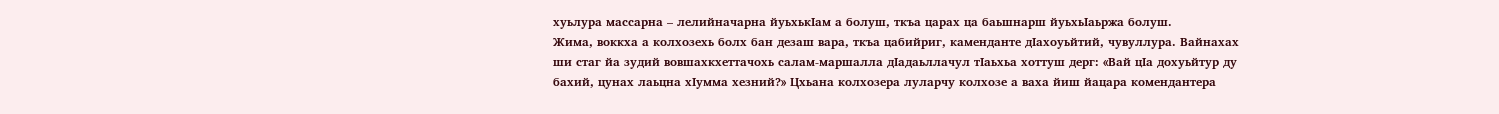хуьлура массарна – лелийначарна йуьхькIам а болуш, ткъа царах ца баьшнарш йуьхьIаьржа болуш.
Жима, воккха а колхозехь болх бан дезаш вара, ткъа цабийриг, каменданте дIахоуьйтий, чувуллура. Вайнахах ши стаг йа зудий вовшахкхеттачохь салам-маршалла дIадаьллачул тIаьхьа хоттуш дерг: «Вай цIа дохуьйтур ду бахий, цунах лаьцна хIумма хезний?» Цхьана колхозера луларчу колхозе а ваха йиш йацара комендантера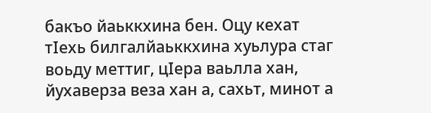бакъо йаьккхина бен. Оцу кехат тIехь билгалйаьккхина хуьлура стаг воьду меттиг, цIера ваьлла хан, йухаверза веза хан а, сахьт, минот а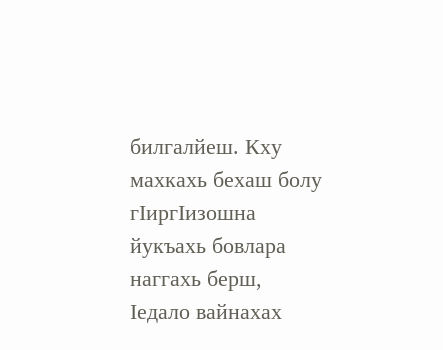билгалйеш. Кху махкахь бехаш болу гIиргIизошна йукъахь бовлара наггахь берш, Iедало вайнахах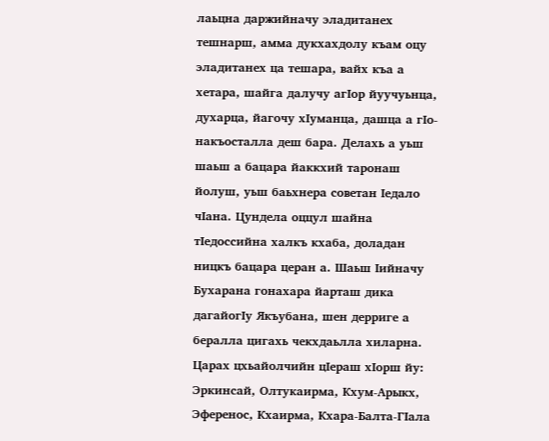лаьцна даржийначу эладитанех тешнарш, амма дукхахдолу къам оцу эладитанех ца тешара, вайх къа а хетара, шайга далучу агIор йуучуьнца, духарца, йагочу хIуманца, дашца а гIо-накъосталла деш бара. Делахь а уьш шаьш а бацара йаккхий таронаш йолуш, уьш баьхнера советан Iедало чIана. Цундела оццул шайна тIедоссийна халкъ кхаба, доладан ницкъ бацара церан а. Шаьш Iийначу Бухарана гонахара йарташ дика дагайогIу Якъубана, шен дерриге а бералла цигахь чекхдаьлла хиларна. Царах цхьайолчийн цIераш хIорш йу: Эркинсай, Олтукаирма, Кхум-Арыкх, Эференос, Кхаирма, Кхара-Балта-ГIала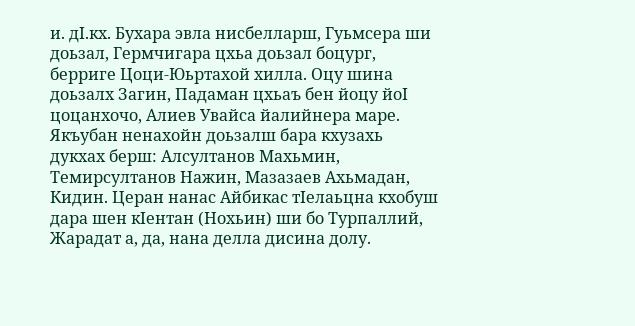и. дI.кх. Бухара эвла нисбелларш, Гуьмсера ши доьзал, Гермчигара цхьа доьзал боцург, берриге Цоци-Юьртахой хилла. Оцу шина доьзалх Загин, Падаман цхьаъ бен йоцу йоI цоцанхочо, Алиев Увайса йалийнера маре. Якъубан ненахойн доьзалш бара кхузахь дукхах берш: Алсултанов Махьмин, Темирсултанов Нажин, Мазазаев Ахьмадан, Кидин. Церан нанас Айбикас тIелаьцна кхобуш дара шен кIентан (Нохьин) ши бо Турпаллий, Жарадат а, да, нана делла дисина долу.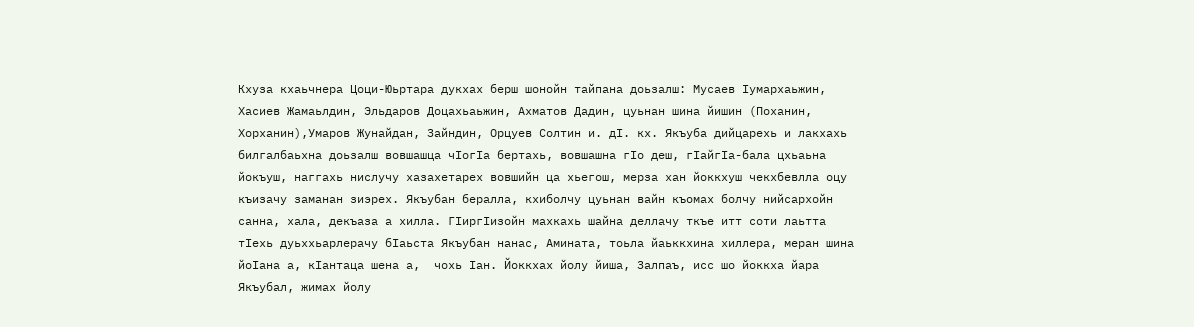Кхуза кхаьчнера Цоци-Юьртара дукхах берш шонойн тайпана доьзалш: Мусаев Iумархаьжин, Хасиев Жамаьлдин, Эльдаров Доцахьаьжин, Ахматов Дадин, цуьнан шина йишин (Поханин, Хорханин),Умаров Жунайдан, Зайндин, Орцуев Солтин и. дI. кх. Якъуба дийцарехь и лакхахь билгалбаьхна доьзалш вовшашца чIогIа бертахь, вовшашна гIо деш, гIайгIа-бала цхьаьна йокъуш, наггахь нислучу хазахетарех вовшийн ца хьегош, мерза хан йоккхуш чекхбевлла оцу къизачу заманан зиэрех. Якъубан бералла, кхиболчу цуьнан вайн къомах болчу нийсархойн санна, хала, декъаза а хилла. ГIиргIизойн махкахь шайна деллачу ткъе итт соти лаьтта тIехь дуьххьарлерачу бIаьста Якъубан нанас, Амината, тоьла йаьккхина хиллера, меран шина йоIана а, кIантаца шена а,  чохь Iан. Йоккхах йолу йиша, Залпаъ, исс шо йоккха йара Якъубал, жимах йолу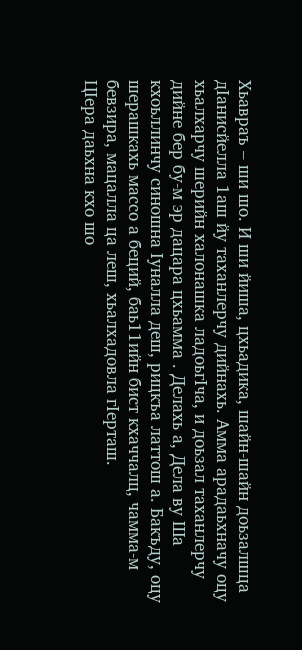Хьавраъ – ши шо. И ши йиша, цхьадика, шайн-шайн доьзалшца дIанисйелла 1аш йу таханлерчу дийнахь. Амма арадаьхначу оцу хьалхарчу шерийн халонашка ладоьгIча, и доьзал таханлерчу дийне бер бу-м эр дацара цхьамма . Делахь а, Дела ву Ша кхоьллинчу синошна Iуналла деш, рицкъа латтош а. Бакъду, оцу шерашкахь массо а беций, баь11ийн бист кхаччалц, чамма-м бевзира, мацалла ца леш, хьалхадовла гIерташ.
ЦIера даьхна кхо шо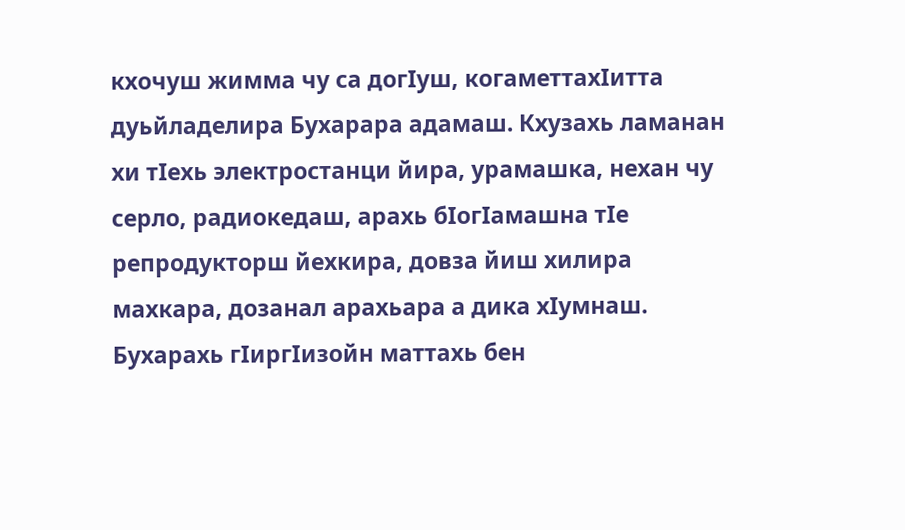кхочуш жимма чу са догIуш, когаметтахIитта дуьйладелира Бухарара адамаш. Кхузахь ламанан хи тIехь электростанци йира, урамашка, нехан чу серло, радиокедаш, арахь бIогIамашна тIе репродукторш йехкира, довза йиш хилира махкара, дозанал арахьара а дика хIумнаш. Бухарахь гIиргIизойн маттахь бен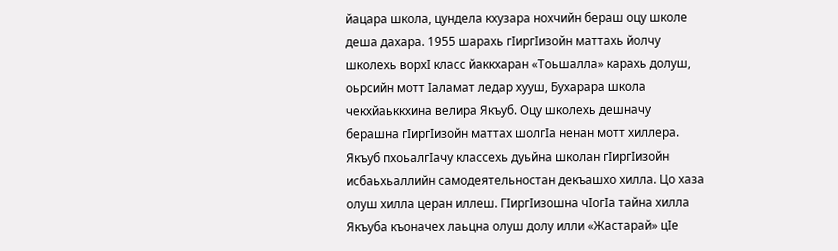йацара школа, цундела кхузара нохчийн бераш оцу школе деша дахара. 1955 шарахь гIиргIизойн маттахь йолчу школехь ворхI класс йаккхаран «Тоьшалла» карахь долуш, оьрсийн мотт Iаламат ледар хууш, Бухарара школа чекхйаьккхина велира Якъуб. Оцу школехь дешначу берашна гIиргIизойн маттах шолгIа ненан мотт хиллера. Якъуб пхоьалгIачу классехь дуьйна школан гIиргIизойн исбаьхьаллийн самодеятельностан декъашхо хилла. Цо хаза олуш хилла церан иллеш. ГIиргIизошна чIогIа тайна хилла Якъуба къоначех лаьцна олуш долу илли «Жастарай» цIе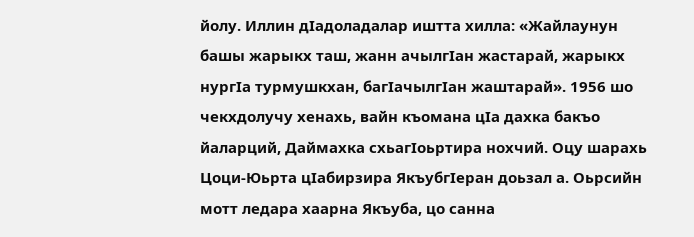йолу. Иллин дIадоладалар иштта хилла: «Жайлаунун башы жарыкх таш, жанн ачылгIан жастарай, жарыкх нургIа турмушкхан, багIачылгIан жаштарай». 1956 шо чекхдолучу хенахь, вайн къомана цIа дахка бакъо йаларций, Даймахка схьагIоьртира нохчий. Оцу шарахь Цоци-Юьрта цIабирзира ЯкъубгIеран доьзал а. Оьрсийн мотт ледара хаарна Якъуба, цо санна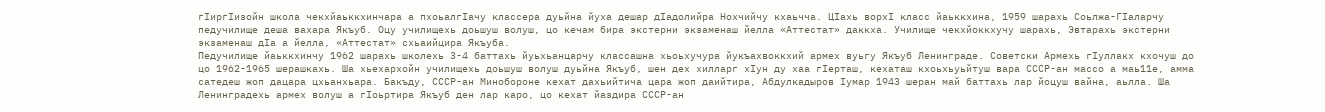гIиргIизойн школа чекхйаьккхинчара а пхоьалгIачу классера дуьйна йуха дешар дIадолийра Нохчийчу кхаьчча. ЦIахь ворхI класс йаьккхина, 1959 шарахь Соьлжа-ГIаларчу педучилище деша вахара Якъуб. Оцу училищехь доьшуш волуш, цо кечам бира экстерни экзаменаш йелла «Аттестат» даккха. Училище чекхйоккхучу шарахь, Эвтарахь экстерни экзаменаш дIа а йелла, «Аттестат» схьаийцира Якъуба.
Педучилище йаьккхинчу 1962 шарахь школехь 3-4 баттахь йуьхьанцарчу классашна хьоьхучура йукъахвоккхий армех вуьгу Якъуб Ленинграде. Советски Армехь гIуллакх кхочуш до цо 1962-1965 шерашкахь. Ша хьехархойн училищехь доьшуш волуш дуьйна Якъуб, шен дех хилларг хIун ду хаа гIерташ, кехаташ кхоьхьуьйтуш вара СССР-ан массо а маь11е, амма сатедеш жоп дацара цхьанхьара. Бакъду, СССР-ан Минобороне кехат дахьийтича цара жоп даийтира, Абдулкадыров Iумар 1943 шеран май баттахь лар йоцуш вайна, аьлла. Ша Ленинградехь армех волуш а гIоьртира Якъуб ден лар каро, цо кехат йаздира СССР-ан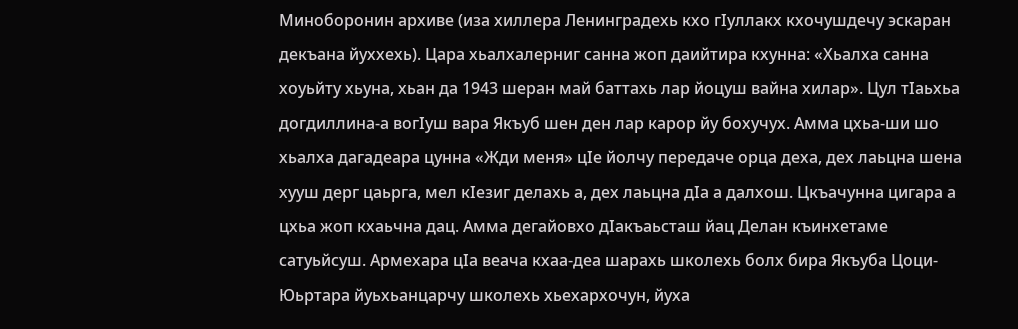Миноборонин архиве (иза хиллера Ленинградехь кхо гIуллакх кхочушдечу эскаран декъана йуххехь). Цара хьалхалерниг санна жоп даийтира кхунна: «Хьалха санна хоуьйту хьуна, хьан да 1943 шеран май баттахь лар йоцуш вайна хилар». Цул тIаьхьа догдиллина-а вогIуш вара Якъуб шен ден лар карор йу бохучух. Амма цхьа-ши шо хьалха дагадеара цунна «Жди меня» цIе йолчу передаче орца деха, дех лаьцна шена хууш дерг цаьрга, мел кIезиг делахь а, дех лаьцна дIа а далхош. Цкъачунна цигара а цхьа жоп кхаьчна дац. Амма дегайовхо дIакъаьсташ йац Делан къинхетаме сатуьйсуш. Армехара цIа веача кхаа-деа шарахь школехь болх бира Якъуба Цоци-Юьртара йуьхьанцарчу школехь хьехархочун, йуха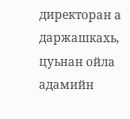директоран а даржашкахь, цуьнан ойла адамийн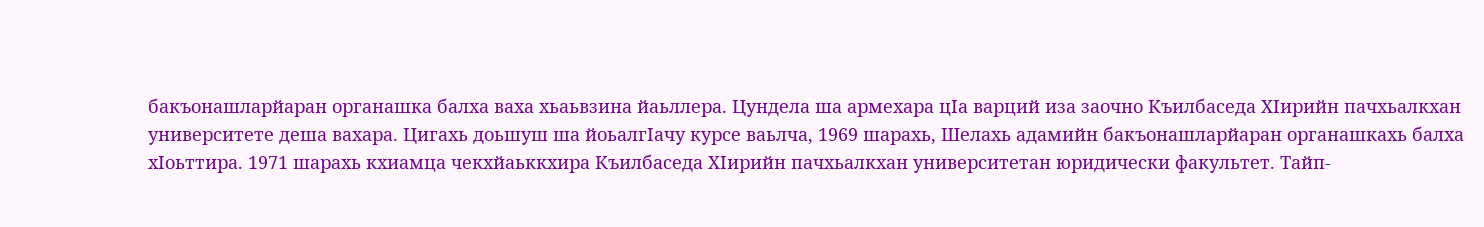бакъонашларйаран органашка балха ваха хьаьвзина йаьллера. Цундела ша армехара цIа варций иза заочно Къилбаседа ХIирийн пачхьалкхан университете деша вахара. Цигахь доьшуш ша йоьалгIачу курсе ваьлча, 1969 шарахь, Шелахь адамийн бакъонашларйаран органашкахь балха хIоьттира. 1971 шарахь кхиамца чекхйаьккхира Къилбаседа ХIирийн пачхьалкхан университетан юридически факультет. Тайп-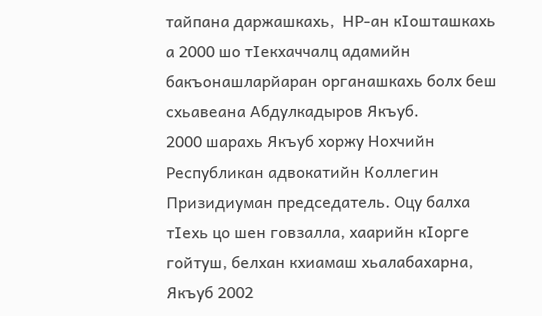тайпана даржашкахь,  НР-ан кIошташкахь а 2000 шо тIекхаччалц адамийн бакъонашларйаран органашкахь болх беш схьавеана Абдулкадыров Якъуб.
2000 шарахь Якъуб хоржу Нохчийн Республикан адвокатийн Коллегин Призидиуман председатель. Оцу балха тIехь цо шен говзалла, хаарийн кIорге гойтуш, белхан кхиамаш хьалабахарна, Якъуб 2002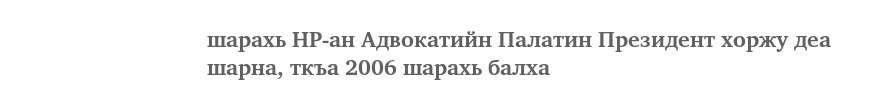шарахь НР-ан Адвокатийн Палатин Президент хоржу деа шарна, ткъа 2006 шарахь балха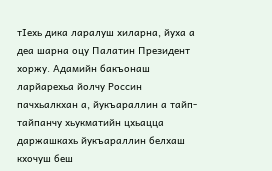тIехь дика ларалуш хиларна, йуха а деа шарна оцу Палатин Президент хоржу. Адамийн бакъонаш ларйарехьа йолчу Россин пачхьалкхан а, йукъараллин а тайп-тайпанчу хьукматийн цхьацца даржашкахь йукъараллин белхаш кхочуш беш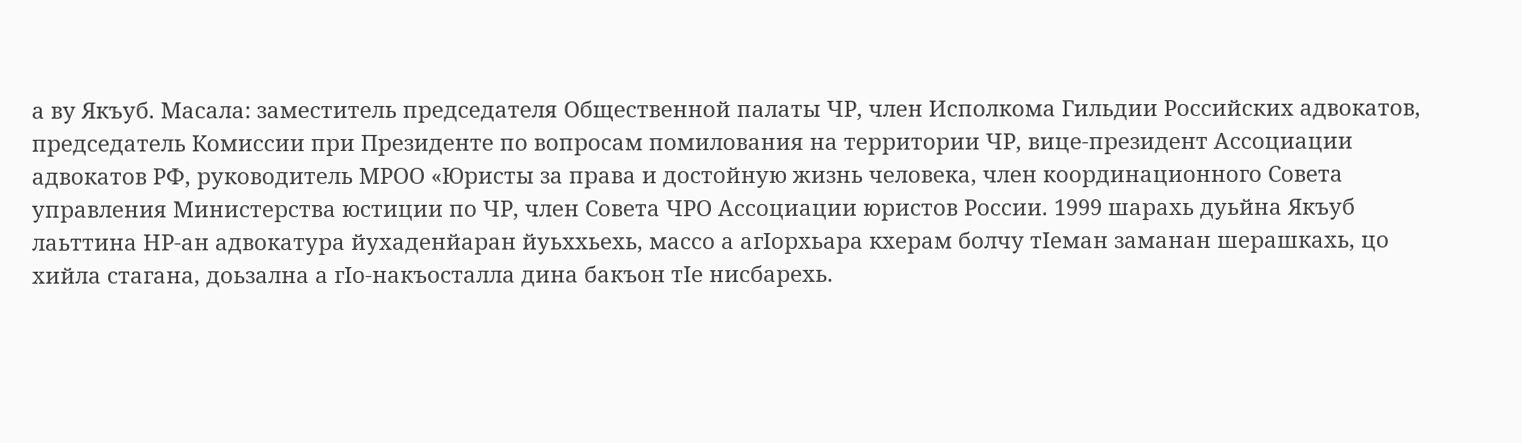а ву Якъуб. Масала: заместитель председателя Общественной палаты ЧР, член Исполкома Гильдии Российских адвокатов, председатель Комиссии при Президенте по вопросам помилования на территории ЧР, вице-президент Ассоциации адвокатов РФ, руководитель МРОО «Юристы за права и достойную жизнь человека, член координационного Совета управления Министерства юстиции по ЧР, член Совета ЧРО Ассоциации юристов России. 1999 шарахь дуьйна Якъуб лаьттина НР-ан адвокатура йухаденйаран йуьххьехь, массо а агIорхьара кхерам болчу тIеман заманан шерашкахь, цо хийла стагана, доьзална а гIо-накъосталла дина бакъон тIе нисбарехь.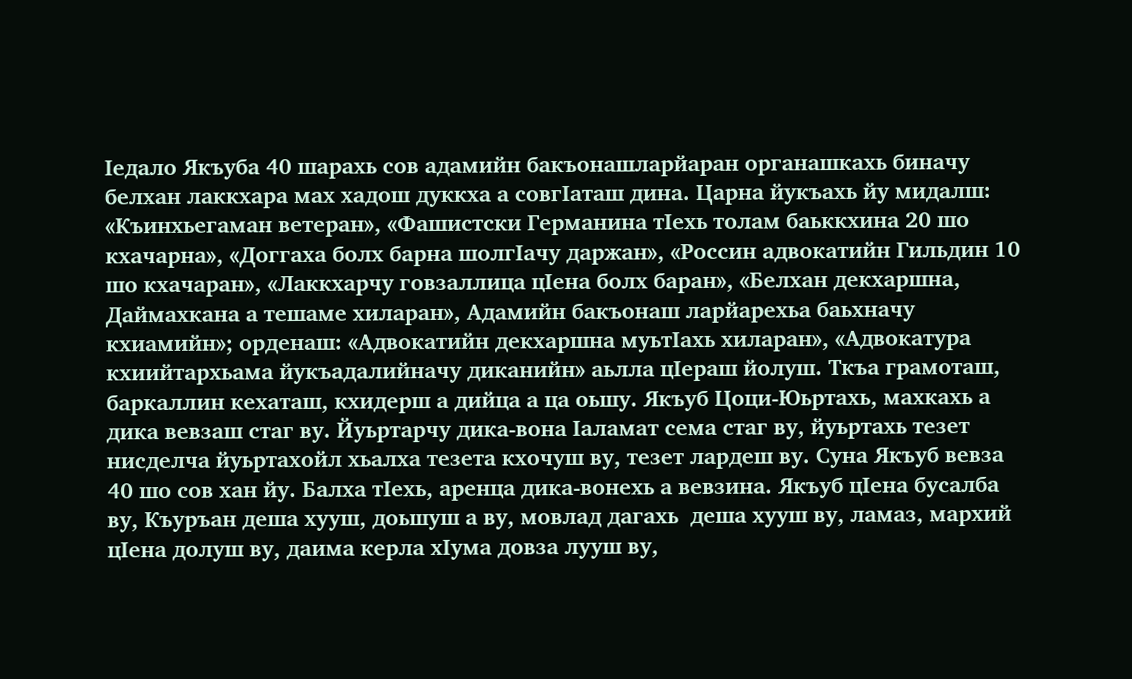Iедало Якъуба 40 шарахь сов адамийн бакъонашларйаран органашкахь биначу белхан лаккхара мах хадош дуккха а совгIаташ дина. Царна йукъахь йу мидалш: «Къинхьегаман ветеран», «Фашистски Германина тIехь толам баьккхина 20 шо кхачарна», «Доггаха болх барна шолгIачу даржан», «Россин адвокатийн Гильдин 10 шо кхачаран», «Лаккхарчу говзаллица цIена болх баран», «Белхан декхаршна, Даймахкана а тешаме хиларан», Адамийн бакъонаш ларйарехьа баьхначу кхиамийн»; орденаш: «Адвокатийн декхаршна муьтIахь хиларан», «Адвокатура кхиийтархьама йукъадалийначу диканийн» аьлла цIераш йолуш. Ткъа грамоташ, баркаллин кехаташ, кхидерш а дийца а ца оьшу. Якъуб Цоци-Юьртахь, махкахь а дика вевзаш стаг ву. Йуьртарчу дика-вона Iаламат сема стаг ву, йуьртахь тезет нисделча йуьртахойл хьалха тезета кхочуш ву, тезет лардеш ву. Суна Якъуб вевза 40 шо сов хан йу. Балха тIехь, аренца дика-вонехь а вевзина. Якъуб цIена бусалба ву, Къуръан деша хууш, доьшуш а ву, мовлад дагахь  деша хууш ву, ламаз, мархий цIена долуш ву, даима керла хIума довза лууш ву,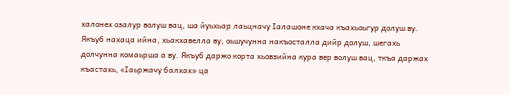халонех озалур волуш вац, ша йуьхьар лаьцначу Iалашоне кхача къахьоьгур долуш ву.
Якъуб нахаца ийна, хьакхавелла ву, оьшучунна накъосталла дийр долуш, шегахь долчунна комаьрша а ву. Якъуб даржо корта хьовзийна кура вер волуш вац, ткъа даржах къастахь, «Iаьржачу балхах» ца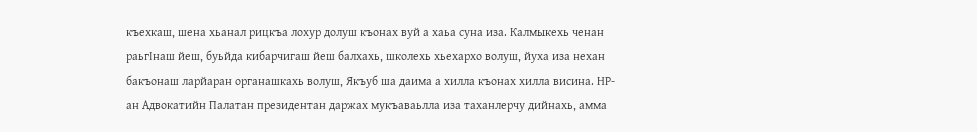къехкаш, шена хьанал рицкъа лохур долуш къонах вуй а хаьа суна иза. Калмыкехь ченан раьгIнаш йеш, буьйда кибарчигаш йеш балхахь, школехь хьехархо волуш, йуха иза нехан бакъонаш ларйаран органашкахь волуш, Якъуб ша даима а хилла къонах хилла висина. НР-ан Адвокатийн Палатан президентан даржах мукъаваьлла иза таханлерчу дийнахь, амма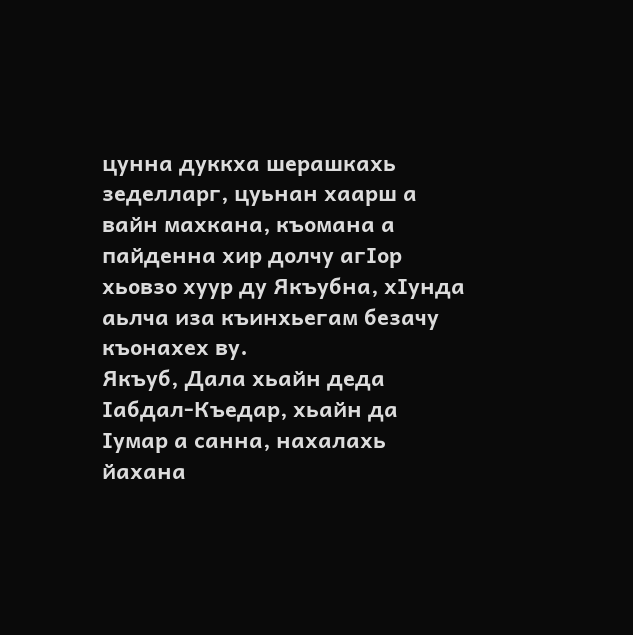цунна дуккха шерашкахь зеделларг, цуьнан хаарш а вайн махкана, къомана а пайденна хир долчу агIор хьовзо хуур ду Якъубна, хIунда аьлча иза къинхьегам безачу къонахех ву.
Якъуб, Дала хьайн деда Iабдал-Къедар, хьайн да Iумар а санна, нахалахь йахана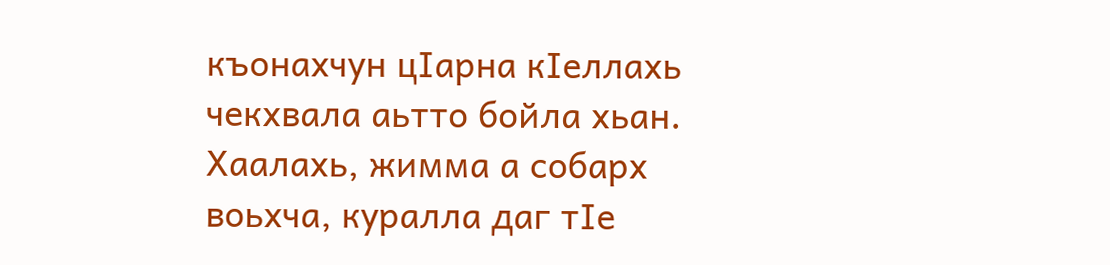къонахчун цIарна кIеллахь чекхвала аьтто бойла хьан. Хаалахь, жимма а собарх воьхча, куралла даг тIе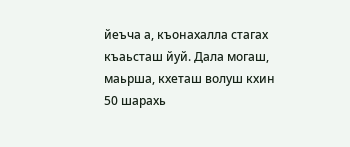йеъча а, къонахалла стагах къаьсташ йуй. Дала могаш, маьрша, кхеташ волуш кхин 50 шарахь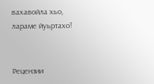вахавойла хьо, лараме йуьртахо!


Рецензии